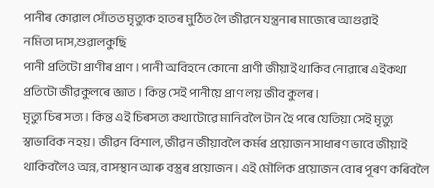পানীৰ কোৱাল সোঁতত মৃত্যুক হাতৰ মুঠিত লৈ জীৱনে যন্ত্ৰনাৰ মাজেৰে আগুৱাই
নমিতা দাস,শুৱালকুছি
পানী প্ৰতিটো প্ৰাণীৰ প্ৰাণ । পানী অবিহনে কোনো প্ৰাণী জীয়াই থাকিব নোৱাৰে এইকথা প্ৰতিটো জীৱকুলৰে জ্ঞাত । কিন্ত সেই পানীয়ে প্ৰাণ লয় জীব কুলৰ।
মৃত্যু চিৰ সত্য । কিন্ত এই চিৰসত্য কথাটোৱে মানিবলৈ টান হৈ পৰে যেতিয়া সেই মৃত্যু স্বাভাবিক নহয় । জীৱন বিশাল, জীৱন জীয়াবলৈ কৰ্মৰ প্ৰয়োজন সাধাৰণ ভাবে জীয়াই থাকিবলৈও অন্ন, বাসস্থান আৰু বস্ত্ৰৰ প্ৰয়োজন। এই মৌলিক প্ৰয়োজন বোৰ পূৰণ কৰিবলৈ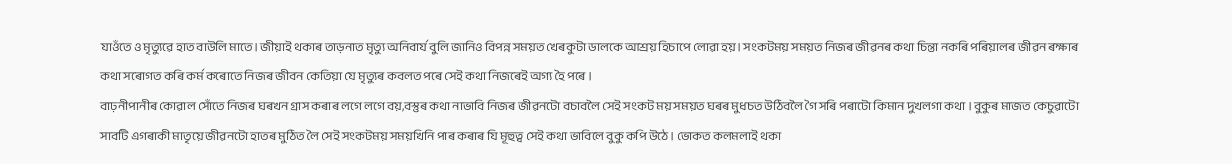যাওঁতে ও মৃত্যুৱে হাত বাউলি মাতে। জীয়াই থকাৰ তাড়নাত মৃত্যু অনিবাৰ্য বুলি জানিও বিপন্ন সময়ত খেৰকুটা ডালকে আশ্ৰয় হিচাপে লোৱা হয়। সংকটময় সময়ত নিজৰ জীৱনৰ কথা চিন্তা নকৰি পৰিয়ালৰ জীৱন ৰক্ষাৰ কথা সৰোগত কৰি কৰ্ম কৰোতে নিজৰ জীবন কেতিয়া যে মৃত্যুৰ কবলত পৰে সেই কথা নিজৰেই অগ্য হৈ পৰে ।
বাঢ়নীপানীৰ কোৱাল সোঁতে নিজৰ ঘৰখন গ্ৰাস কৰাৰ লগে লগে বয়,বস্তুৰ কথা নাভাবি নিজৰ জীৱনটো বচাবলৈ সেই সংকট ময় সময়ত ঘৰৰ মুধচত উঠিবলৈ গৈ সৰি পৰাটো কিমান দুখলগা কথা । বুকুৰ মাজত কেচুৱাটো সাবটি এগৰাকী মাতৃয়ে জীৱনটো হাতৰ মুঠিত লৈ সেই সংকটময় সময়খিনি পাৰ কৰাৰ যি মূহুত্ব সেই কথা ভাবিলে বুকু কপি উঠে । ভোকত কলমলাই থকা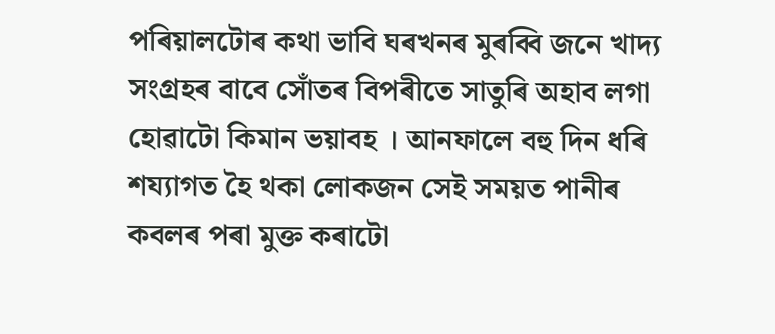পৰিয়ালটোৰ কথা ভাবি ঘৰখনৰ মুৰব্বি জনে খাদ্য সংগ্ৰহৰ বাবে সোঁতৰ বিপৰীতে সাতুৰি অহাব লগা হোৱাটো কিমান ভয়াবহ । আনফালে বহু দিন ধৰি শয্যাগত হৈ থকা লোকজন সেই সময়ত পানীৰ কবলৰ পৰা মুক্ত কৰাটো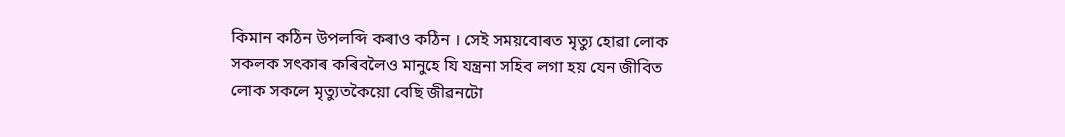কিমান কঠিন উপলব্দি কৰাও কঠিন । সেই সময়বোৰত মৃত্যু হোৱা লোক সকলক সৎকাৰ কৰিবলৈও মানুহে যি যন্ত্ৰনা সহিব লগা হয় যেন জীবিত লোক সকলে মৃত্যুতকৈয়ো বেছি জীৱনটো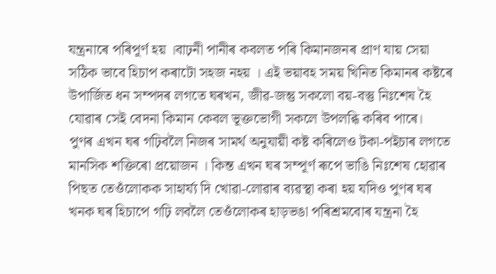যন্ত্ৰনাৰে পৰিপূৰ্ণ হয় ।বাঢ়নী পানীৰ কবলত পৰি কিমানজনৰ প্ৰাণ যায় সেয়া সঠিক ভাবে হিচাপ কৰাটো সহজ নহয় । এই ভয়াবহ সময় খিনিত কিমানৰ কষ্টৰে উপাৰ্জিত ধন সম্পদৰ লগতে ঘৰখন, জীৱ-জন্তু সকলো বয়-বস্তু নিঃশেষ হৈ যোৱাৰ সেই বেদনা কিমান কেবল ভূক্তভোগী সকলে উপলব্ধি কৰিব পাৰে।
পুণৰ এখন ঘৰ গঢ়িবলৈ নিজৰ সামৰ্থ অনুযায়ী কষ্ট কৰিলেও টকা-পইচাৰ লগতে মানসিক শক্তিৰো প্ৰয়োজন । কিন্ত এখন ঘৰ সম্পূৰ্ণ ৰূপে ভাঙি নিঃশেষ হোৱাৰ পিছত তেওঁলোকক সাহাৰ্য্য দি খোৱা-লোৱাৰ ব্যৱস্থা কৰা হয় যদিও পুণৰ ঘৰ খনক ঘৰ হিচাপে গঢ়ি লবলৈ তেওঁলোকৰ হাড়ভঙা পৰিশ্ৰমবোৰ যন্ত্ৰনা হৈ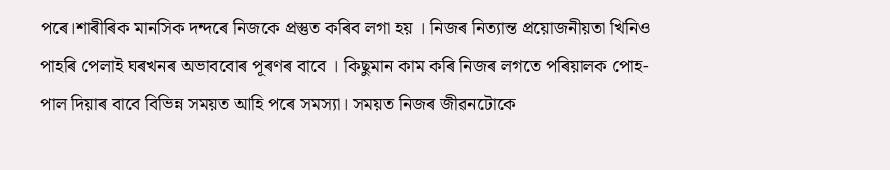পৰে।শাৰীৰিক মানসিক দন্দৰে নিজকে প্ৰস্তুত কৰিব লগা হয় । নিজৰ নিত্যান্ত প্ৰয়োজনীয়তা খিনিও পাহৰি পেলাই ঘৰখনৰ অভাববোৰ পূৰণৰ বাবে । কিছুমান কাম কৰি নিজৰ লগতে পৰিয়ালক পোহ-পাল দিয়াৰ বাবে বিভিন্ন সময়ত আহি পৰে সমস্যা। সময়ত নিজৰ জীৱনটোকে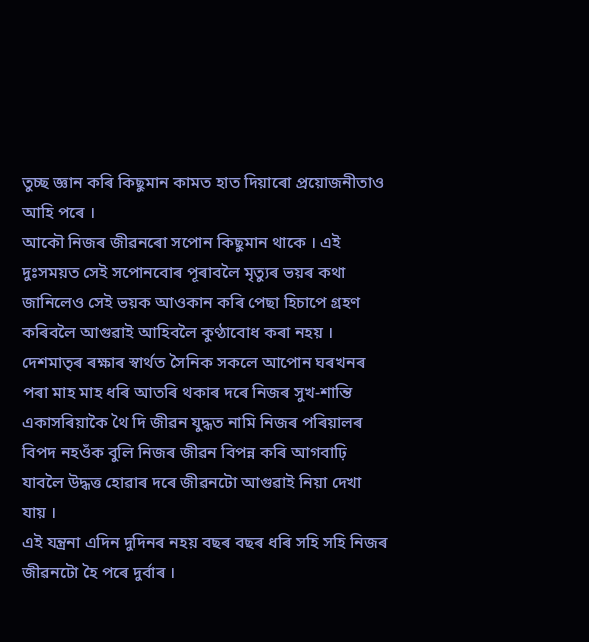তুচ্ছ জ্ঞান কৰি কিছুমান কামত হাত দিয়াৰো প্ৰয়োজনীতাও আহি পৰে ।
আকৌ নিজৰ জীৱনৰো সপোন কিছুমান থাকে । এই দুঃসময়ত সেই সপোনবোৰ পূৰাবলৈ মৃত্যুৰ ভয়ৰ কথা জানিলেও সেই ভয়ক আওকান কৰি পেছা হিচাপে গ্ৰহণ কৰিবলৈ আগুৱাই আহিবলৈ কুণ্ঠাবোধ কৰা নহয় । দেশমাতৃৰ ৰক্ষাৰ স্বাৰ্থত সৈনিক সকলে আপোন ঘৰখনৰ পৰা মাহ মাহ ধৰি আতৰি থকাৰ দৰে নিজৰ সুখ-শান্তি একাসৰিয়াকৈ থৈ দি জীৱন যুদ্ধত নামি নিজৰ পৰিয়ালৰ বিপদ নহওঁক বুলি নিজৰ জীৱন বিপন্ন কৰি আগবাঢ়ি যাবলৈ উদ্ধত্ত হোৱাৰ দৰে জীৱনটো আগুৱাই নিয়া দেখা যায় ।
এই যন্ত্ৰনা এদিন দুদিনৰ নহয় বছৰ বছৰ ধৰি সহি সহি নিজৰ জীৱনটো হৈ পৰে দুৰ্বাৰ ।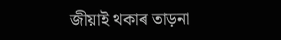জীয়াই থকাৰ তাড়না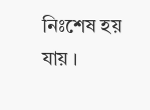নিঃশেষ হয় যায় ।